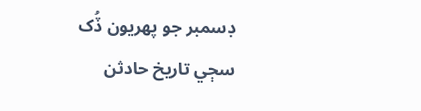ڊسمبر جو پهريون ڏُک
سڄي تاريخ حادثن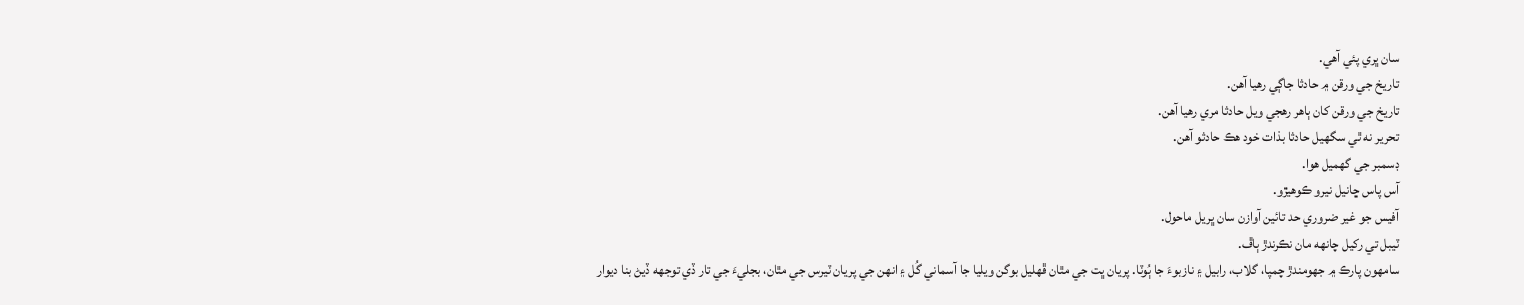سان ڀري پئي آهي.
تاريخ جي ورقن ۾ حادثا جاڳي رهيا آهن.
تاريخ جي ورقن کان ٻاهر رهجي ويل حادثا مري رهيا آهن.
تحرير نه ٿي سگهيل حادثا بذات خود هڪ حادثو آهن.
ڊسمبر جي گهميل هوا.
آس پاس ڇانيل نيرو ڪوهيڙو.
آفيس جو غير ضروري حد تائين آوازن سان ڀريل ماحول.
ٽيبل تي رکيل چانهه مان نڪرندڙ ٻاڦ.
سامهون پارڪ ۾ جھومندڙ چمپا، گلاب، رابيل ۽ نازبوءَ جا ٻُوٽا. پريان ڀت جي مٿان ڦهليل بوگن ويليا جا آسماني گُل ۽ انهن جي پريان ٽيرس جي مٿان، بجليءَ جي تار ڏي توجهه ڏيڻ بنا ديوار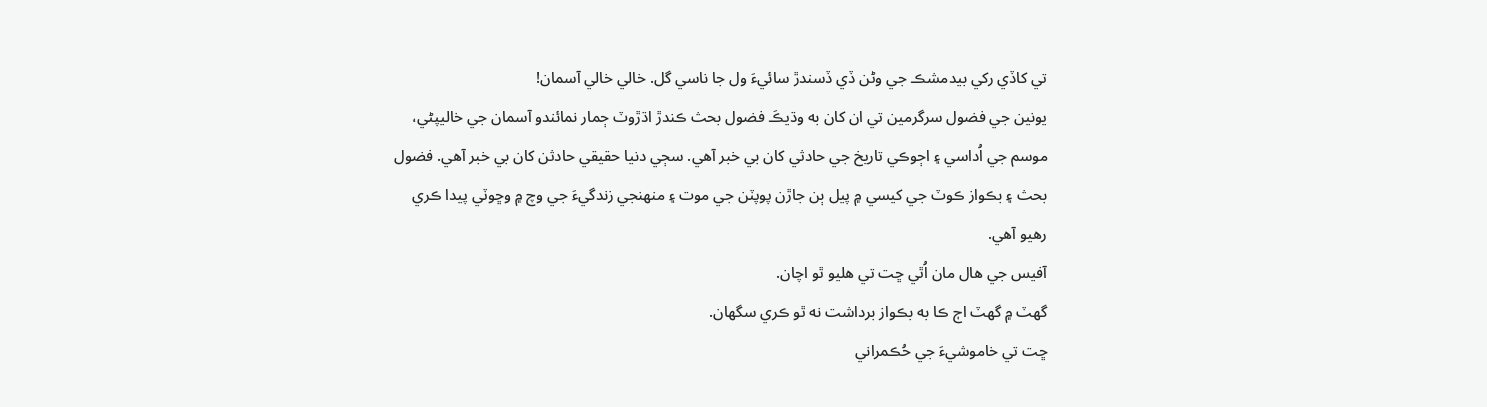تي کاڏي رکي بيدمشڪ جي وڻن ڏي ڏسندڙ سائيءَ ول جا ناسي گل. خالي خالي آسمان!
يونين جي فضول سرگرمين تي ان کان به وڌيڪَ فضول بحث ڪندڙ اڌڙوٽ ڄمار نمائندو آسمان جي خاليپڻي، موسم جي اُداسي ۽ اڄوڪي تاريخ جي حادثي کان بي خبر آهي. سڄي دنيا حقيقي حادثن کان بي خبر آهي. فضول بحث ۽ بڪواز ڪوٽ جي کيسي ۾ پيل ٻن جاڙن پوپٽن جي موت ۽ منهنجي زندگيءَ جي وچ ۾ وڇوٽي پيدا ڪري رهيو آهي.
آفيس جي هال مان اُٿي ڇت تي هليو ٿو اچان.
گهٽ ۾ گهٽ اڄ ڪا به بڪواز برداشت نه ٿو ڪري سگهان.
ڇت تي خاموشيءَ جي حُڪمراني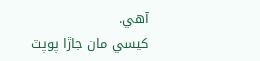آهي.
کيسي مان جاڙا پوپٽ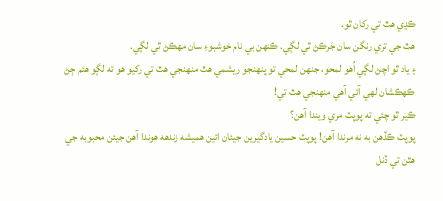ڪڍي هٿ تي رکان ٿو.
هٿ جي تري رنگن سان جَرڪڻ ٿي لڳي. ڪنهن بي نام خوشبوءِ سان مهڪڻ ٿي لڳي.
۽ ياد ٿو اچڻ لڳي اُهو لمحو، جنهن لمحي تو پنهنجو ريشمي هٿ منهنجي هٿ تي رکيو هو ته لڳو هئم ڄڻ ڪهڪشان لهي آئي آهي منهنجي هٿ تي!
ڪير ٿو چئي ته پوپٽ مري ويندا آهن؟
پوپٽ ڪڏهن به نه مرندا آهن! پوپٽ حسين يادگيرين جيئان ائين هميشه زندهه هوندا آهن جيئن محبوبه جي هٿن تي ڏنل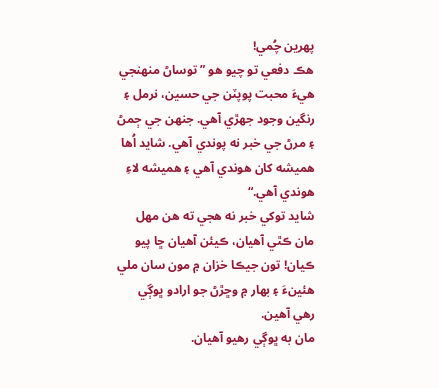پهرين چُمي!
هڪ دفعي تو چيو هو ”توساڻ منهنجي هيءَ محبت پوپٽن جي حسين، نرمل ۽ رنگين وجود جهڙي آهي. جنهن جي ڄمڻ ۽ مرڻ جي خبر نه پوندي آهي. شايد اُها هميشه کان هوندي آهي ۽ هميشه لاءِ هوندي آهي.“
شايد توکي خبر نه هجي ته هن مهل مان ڪٿي آهيان، ڪيئن آهيان ڇا پيو ڪيان! تون جيڪا خزان ۾ مون سان ملي هئينءَ ۽ بهار ۾ وڇڙڻ جو ارادو ڀوڳي رهي آهين.
مان به ڀوڳي رهيو آهيان.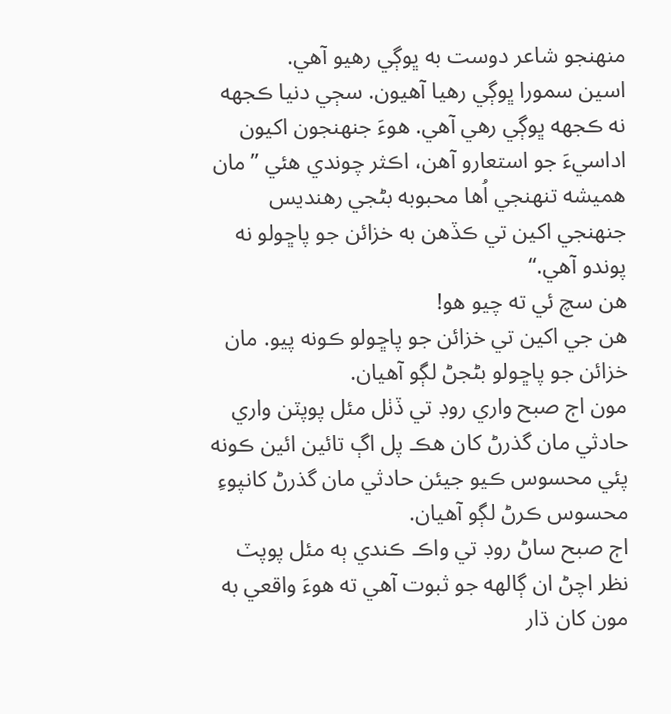منهنجو شاعر دوست به ڀوڳي رهيو آهي.
اسين سمورا ڀوڳي رهيا آهيون. سڄي دنيا ڪجهه نه ڪجهه ڀوڳي رهي آهي. هوءَ جنهنجون اکيون اداسيءَ جو استعارو آهن، اڪثر چوندي هئي ”مان هميشه تنهنجي اُها محبوبه بڻجي رهنديس جنهنجي اکين تي ڪڏهن به خزائن جو پاڇولو نه پوندو آهي.“
هن سچ ئي ته چيو هو!
هن جي اکين تي خزائن جو پاڇولو ڪونه پيو. مان خزائن جو پاڇولو بڻجڻ لڳو آهيان.
مون اڄ صبح واري روڊ تي ڏٺل مئل پوپٽن واري حادثي مان گذرڻ کان هڪ پل اڳ تائين ائين ڪونه پئي محسوس ڪيو جيئن حادثي مان گذرڻ کانپوءِ محسوس ڪرڻ لڳو آهيان.
اڄ صبح ساڻ روڊ تي واڪ ڪندي ٻه مئل پوپٽ نظر اچڻ ان ڳالهه جو ثبوت آهي ته هوءَ واقعي به مون کان ڌار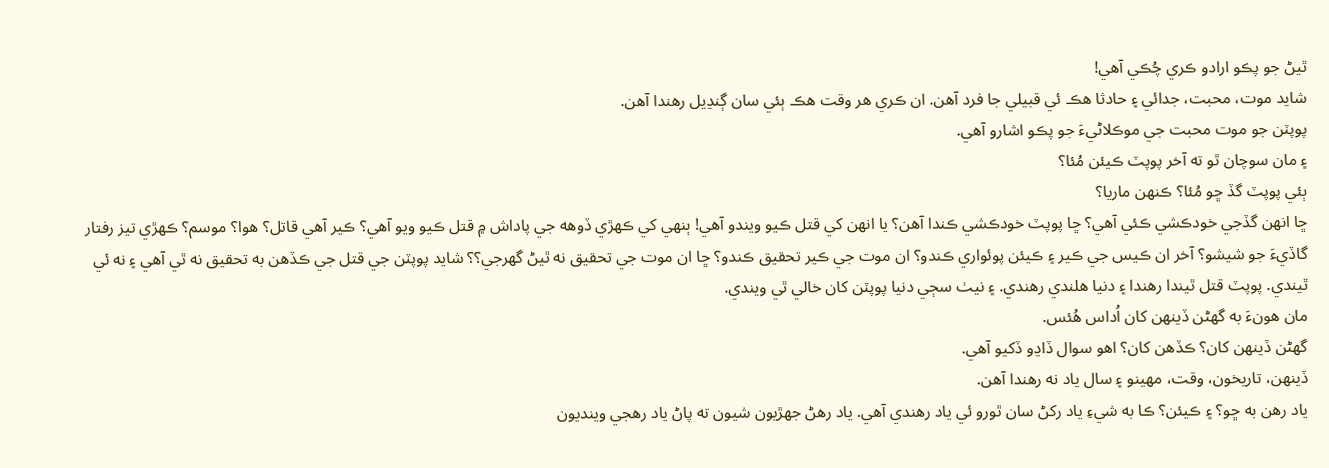ٿيڻ جو پڪو ارادو ڪري چُڪي آهي!
شايد موت، محبت، جدائي ۽ حادثا هڪ ئي قبيلي جا فرد آهن. ان ڪري هر وقت هڪ ٻئي سان ڳنڍيل رهندا آهن.
پوپٽن جو موت محبت جي موڪلاڻيءَ جو پڪو اشارو آهي.
۽ مان سوچان ٿو ته آخر پوپٽ ڪيئن مُئا؟
ٻئي پوپٽ گڏ ڇو مُئا؟ ڪنهن ماريا؟
ڇا انهن گڏجي خودڪشي ڪئي آهي؟ ڇا پوپٽ خودڪشي ڪندا آهن؟ يا انهن کي قتل ڪيو ويندو آهي! ٻنهي کي ڪهڙي ڏوهه جي پاداش ۾ قتل ڪيو ويو آهي؟ ڪير آهي قاتل؟ هوا؟ موسم؟ ڪهڙي تيز رفتار گاڏيءَ جو شيشو؟ آخر ان ڪيس جي ڪير ۽ ڪيئن پوئواري ڪندو؟ ان موت جي ڪير تحقيق ڪندو؟ ڇا ان موت جي تحقيق نه ٿيڻ گهرجي؟؟ شايد پوپٽن جي قتل جي ڪڏهن به تحقيق نه ٿي آهي ۽ نه ئي ٿيندي. پوپٽ قتل ٿيندا رهندا ۽ دنيا هلندي رهندي. ۽ نيٺ سڄي دنيا پوپٽن کان خالي ٿي ويندي.
مان هونءَ به گهڻن ڏينهن کان اُداس هُئس.
گهڻن ڏينهن کان؟ ڪڏهن کان؟ اهو سوال ڏاڍو ڏکيو آهي.
ڏينهن، تاريخون، وقت، مهينو ۽ سال ياد نه رهندا آهن.
ياد رهن به ڇو؟ ۽ ڪيئن؟ ڪا به شيءِ ياد رکڻ سان ٿورو ئي ياد رهندي آهي. ياد رهڻ جهڙيون شيون ته پاڻ ياد رهجي وينديون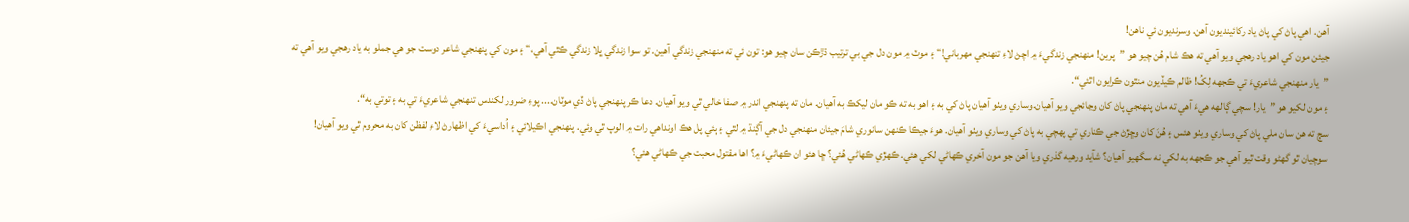آهن. اهي پاڻ کي پاڻ ياد رکائينديون آهن. وسرنديون ئي ناهن!
جيئن مون کي اهو ياد رهجي ويو آهي ته هڪ شام هُن چيو هو ”پرين! منهنجي زندگيءَ ۾ اچڻ لاءِ تنهنجي مهرباني!“ ۽ موٽ ۾ مون دل جي بي ترتيب ڌڙڪن سان چيو هو: تون ئي ته منهنجي زندگي آهين. تو سوا زندگي ڀلا زندگي ڪٿي آهي،“ ۽ مون کي پنهنجي شاعر دوست جو هي جملو به ياد رهجي ويو آهي ته ”يار منهنجي شاعريءَ تي ڪجهه لِکُ! ظالم ڪيڏيون منٿون ڪرايون اٿئي“.
۽ مون لکيو هو ”يار! سچي ڳالهه هيءَ آهي ته مان پنهنجي پاڻ کان وڃائجي ويو آهيان.وساري ويٺو آهيان پاڻ کي به ۽ اهو به ته ڪو مان ليکڪ به آهيان. مان ته پنهنجي اندر ۾ صفا خالي ٿي ويو آهيان. دعا ڪر پنهنجي پاڻ ڏي موٽان.... پوءِ ضرور لکندس تنهنجي شاعريءَ تي به ۽ توتي به“.
سچ ته هن سان ملي پاڻ کي وساري ويٺو هئس ۽ هُنَ کان وڇڙڻ جي ڪناري تي پهچي به پاڻ کي وساري ويٺو آهيان. هوءَ جيڪا ڪنهن سانوري شامَ جيئان منهنجي دل جي آڳنڌ ۾ لٿي ۽ ٻئي پل هڪ اونداهي رات ۾ الوپ ٿي وئي. پنهنجي اڪيلائي ۽ اُداسيءَ کي اظهارڻ لاءِ لفظن کان به محروم ٿي ويو آهيان!
سوچيان ٿو گهڻو وقت ٿيو آهي جو ڪجهه به لکي نه سگهيو آهيان؟ شآيد ورهيه گذري ويا آهن جو مون آخري ڪهاڻي لکي هئي. ڪهڙي ڪهاڻي هُئي؟ ڇا هئو ان ڪهاڻيءَ ۾؟ اها مقتول محبت جي ڪهاڻي هئي؟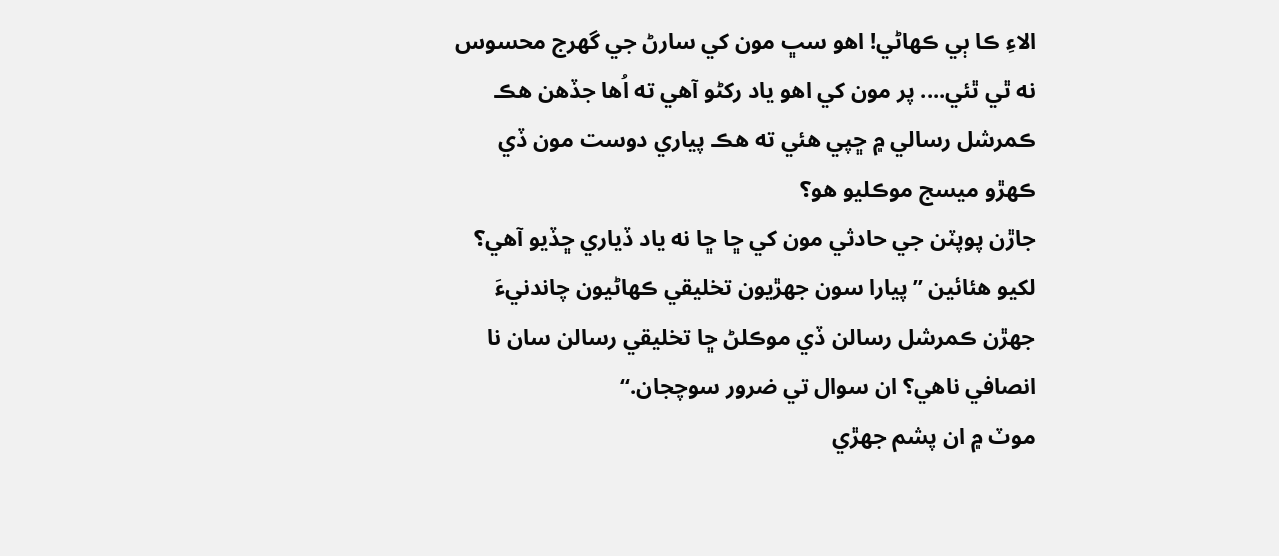الاءِ ڪا ٻي ڪهاڻي! اهو سڀ مون کي سارڻ جي گهرج محسوس نه ٿي ٿئي.... پر مون کي اهو ياد رکڻو آهي ته اُها جڏهن هڪ ڪمرشل رسالي ۾ ڇپي هئي ته هڪ پياري دوست مون ڏي ڪهڙو ميسج موڪليو هو؟
جاڙن پوپٽن جي حادثي مون کي ڇا ڇا نه ياد ڏياري ڇڏيو آهي؟
لکيو هئائين ”پيارا سون جهڙيون تخليقي ڪهاڻيون چاندنيءَ جهڙن ڪمرشل رسالن ڏي موڪلڻ ڇا تخليقي رسالن سان نا انصافي ناهي؟ ان سوال تي ضرور سوچجان.“
موٽ ۾ ان پشم جهڙي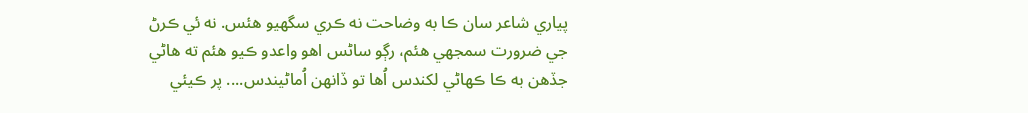پياري شاعر سان ڪا به وضاحت نه ڪري سگهيو هئس. نه ئي ڪرڻ جي ضرورت سمجھي هئم، رڳو ساڻس اهو واعدو ڪيو هئم ته هاڻي جڏهن به ڪا ڪهاڻي لکندس اُها تو ڏانهن اُماڻيندس.... پر ڪيئي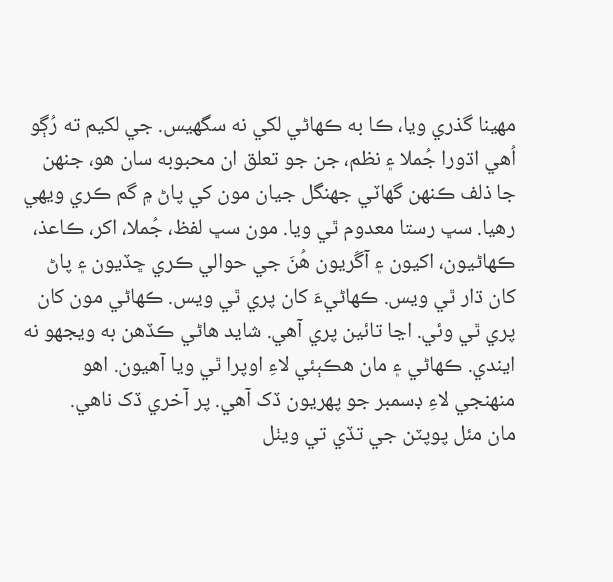مهينا گذري ويا، ڪا به ڪهاڻي لکي نه سگهيس. جي لکيم ته رُڳو اُهي اڌورا جُملا ۽ نظم، جن جو تعلق ان محبوبه سان هو، جنهن جا ذلف ڪنهن گھاٽي جھنگل جيان مون کي پاڻ ۾ گم ڪري ويهي رهيا. سڀ رستا معدوم ٿي ويا. مون سڀ لفظ، جُملا، اکر، ڪاعذ، ڪهاڻيون، اکيون ۽ آڱريون هُنَ جي حوالي ڪري ڇڏيون ۽ پاڻ کان ڌار ٿي ويس. ڪهاڻيءَ کان پري ٿي ويس. ڪهاڻي مون کان پري ٿي وئي. اڃا تائين پري آهي. شايد هاڻي ڪڏهن به ويجھو نه ايندي. ڪهاڻي ۽ مان هڪٻئي لاءِ اوپرا ٿي ويا آهيون. اهو منهنجي لاءِ ڊسمبر جو پهريون ڏک آهي. پر آخري ڏک ناهي.
مان مئل پوپٽن جي تڏي تي ويٺل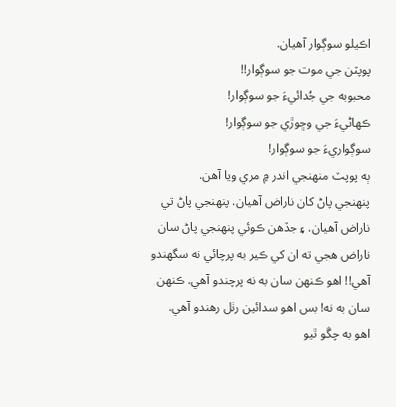اڪيلو سوڳوار آهيان.
پوپٽن جي موت جو سوڳوار!!
محبوبه جي جُدائيءَ جو سوڳوار!
ڪهاڻيءَ جي وڇوڙي جو سوڳوار!
سوڳواريءَ جو سوڳوار!
ٻه پوپٽ منهنجي اندر ۾ مري ويا آهن.
پنهنجي پاڻ کان ناراض آهيان. پنهنجي پاڻ تي ناراض آهيان. ۽ جڏهن ڪوئي پنهنجي پاڻ سان ناراض هجي ته ان کي ڪير به پرچائي نه سگهندو آهي!! اهو ڪنهن سان به نه پرچندو آهي. ڪنهن سان به نه! بس اهو سدائين رٺل رهندو آهي.
اهو به چڱو ٿيو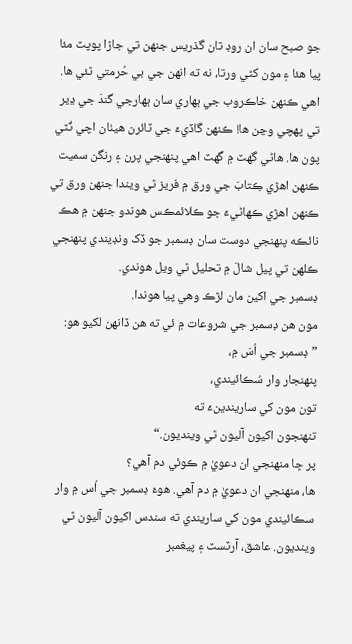جو صبح سان ان روڊ تان گذريس جنهن تي جاڙا پوپٽ مئا پيا هئا ۽ مون کڻي ورتا، نه ته انهن جي بي حُرمتي ٿئي ها. اهي ڪنهن خاڪروب جي ٻهاري سان ٻهارجي گندَ جي ڍير تي پهچي وڃن ها! ڪنهن گاڏيءَ جي ٽائرن هيٺان اچي ٽُٽي پون ها. هاڻي گهٽ ۾ گهٽ اهي پنهنجي پرن ۽ رنگن سميت ڪنهن اهڙي ڪِتابَ جي ورق ۾ فريز ٿي ويندا جنهن ورق تي ڪنهن اهڙي ڪهاڻيءَ جو ڪلائمڪس هوندو جنهن ۾ هڪ نائڪه پنهنجي دوست سان ڊسمبر جو ڏک ونڊيندي پنهنجي ڪلهن تي پيل شالَ ۾ تحليل ٿي ويل هوندي.
ڊسمبر جي اکين مان لڙڪ وهي پيا هوندا.
مون هن ڊسمبر جي شروعات ۾ ئي ته هن ڏانهن لکيو هو:
”ڊسمبر جي اُسَ ۾،
پنهنجار وار سُڪائيندي،
تون مون کي ساريندينءَ ته
تنهنجون اکيون آليون ٿي وينديون.“
پر ڇا منهنجي ان دعويٰ ۾ ڪوئي دم آهي؟
ها، منهنجي ان دعويٰ ۾ دم آهي. هوءَ ڊسمبر جي اُس ۾ وار سڪائيندي مون کي ساريندي ته سندس اکيون آليون ٿي وينديون. عاشق، آرٽسٽ ۽ پيغمبر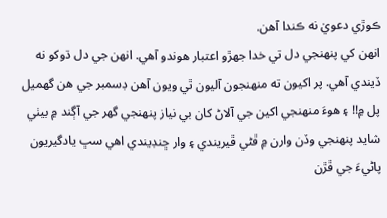ڪوڙي دعويٰ نه ڪندا آهن.
انهن کي پنهنجي دل تي خدا جهڙو اعتبار هوندو آهي. انهن جي دل ڌوکو نه ڏيندي آهي. پر اکيون ته منهنجون آليون ٿي ويون آهن ڊسمبر جي هن گهميل پل ۾!! ۽ هوءَ منهنجي اکين جي آلاڻ کان بي نياز پنهنجي گهر جي آڳند ۾ بيٺي شايد پنهنجي وڏن وارن ۾ ڦڻي ڦيريندي ۽ وار ڇنڊيندي اهي سڀ يادگيريون پاڻيءَ جي ڦڙن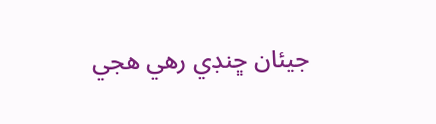جيئان ڇنڊي رهي هجي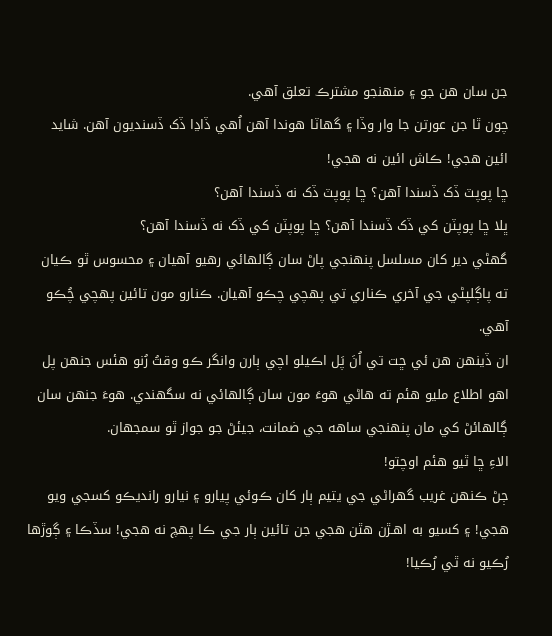جن سان هن جو ۽ منهنجو مشترڪ تعلق آهي.
چون ٿا جن عورتن جا وار وڏا ۽ گھاٽا هوندا آهن اُهي ڏاڍا ڏک ڏسنديون آهن. شايد ائين هجي! ڪاش ائين نه هجي!
ڇا پوپٽ ڏک ڏسندا آهن؟ ڇا پوپٽ ڏک نه ڏسندا آهن؟
ڀلا ڇا پوپٽن کي ڏک ڏسندا آهن؟ ڇا پوپٽن کي ڏک نه ڏسندا آهن؟
گهڻي دير کان مسلسل پنهنجي پاڻ سان ڳالهائي رهيو آهيان ۽ محسوس ٿو ڪيان ته پاڳلپڻي جي آخري ڪناري تي پهچي چڪو آهيان. ڪنارو مون تائين پهچي چُڪو آهي.
ان ڏينهن هن ئي ڇت تي اُنَ پَل اڪيلو اچي ٻارن وانگر ڪو وقتُ رُنو هئس جنهن پل اهو اطلاع مليو هئم ته هاڻي هوءَ مون سان ڳالهائي نه سگهندي. هوءَ جنهن سان ڳالهائڻ کي مان پنهنجي ساهه جي ضمانت، جيئڻ جو جواز ٿو سمجھان.
الاءِ ڇا ٿيو هئم اوچتو!
ڄڻ ڪنهن غريب گهراڻي جي يتيم ٻار کان ڪوئي پيارو ۽ نيارو رانديڪو کسجي ويو هجي! ۽ کسيو به اهـڙن هٿن هجي جن تائين ٻار جي ڪا پهچ نه هجي! سڏڪا ۽ ڳوڙها رُڪيو نه ٿي رُڪيا!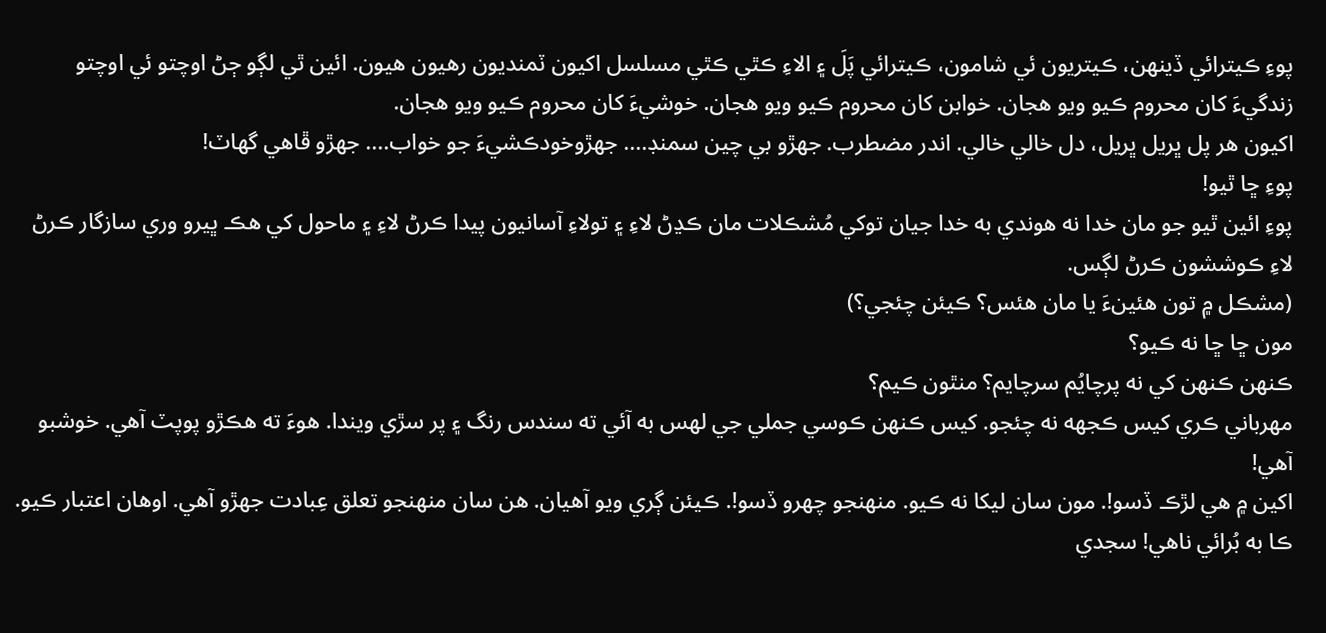پوءِ ڪيترائي ڏينهن، ڪيتريون ئي شامون، ڪيترائي پَلَ ۽ الاءِ ڪٿي ڪٿي مسلسل اکيون ٽمنديون رهيون هيون. ائين ٿي لڳو ڄڻ اوچتو ئي اوچتو زندگيءَ کان محروم ڪيو ويو هجان. خوابن کان محروم ڪيو ويو هجان. خوشيءَ کان محروم ڪيو ويو هجان.
اکيون هر پل ڀريل ڀريل، دل خالي خالي. اندر مضطرب. جهڙو بي چين سمنڊ.... جهڙوخودڪشيءَ جو خواب.... جهڙو ڦاهي گھاٽ!
پوءِ ڇا ٿيو!
پوءِ ائين ٿيو جو مان خدا نه هوندي به خدا جيان توکي مُشڪلات مان ڪڍڻ لاءِ ۽ تولاءِ آسانيون پيدا ڪرڻ لاءِ ۽ ماحول کي هڪ ڀيرو وري سازگار ڪرڻ لاءِ ڪوششون ڪرڻ لڳس.
(مشڪل ۾ تون هئينءَ يا مان هئس؟ ڪيئن چئجي؟)
مون ڇا ڇا نه ڪيو؟
ڪنهن ڪنهن کي نه پرچايُم سرچايم؟ منٿون ڪيم؟
مهرباني ڪري کيس ڪجهه نه چئجو. کيس ڪنهن ڪوسي جملي جي لهس به آئي ته سندس رنگ ۽ پر سڙي ويندا. هوءَ ته هڪڙو پوپٽ آهي. خوشبو آهي!
اکين ۾ هي لڙڪ ڏسو!. مون سان ليکا نه ڪيو. منهنجو چهرو ڏسو!. ڪيئن ڳري ويو آهيان. هن سان منهنجو تعلق عِبادت جهڙو آهي. اوهان اعتبار ڪيو. ڪا به بُرائي ناهي! سجدي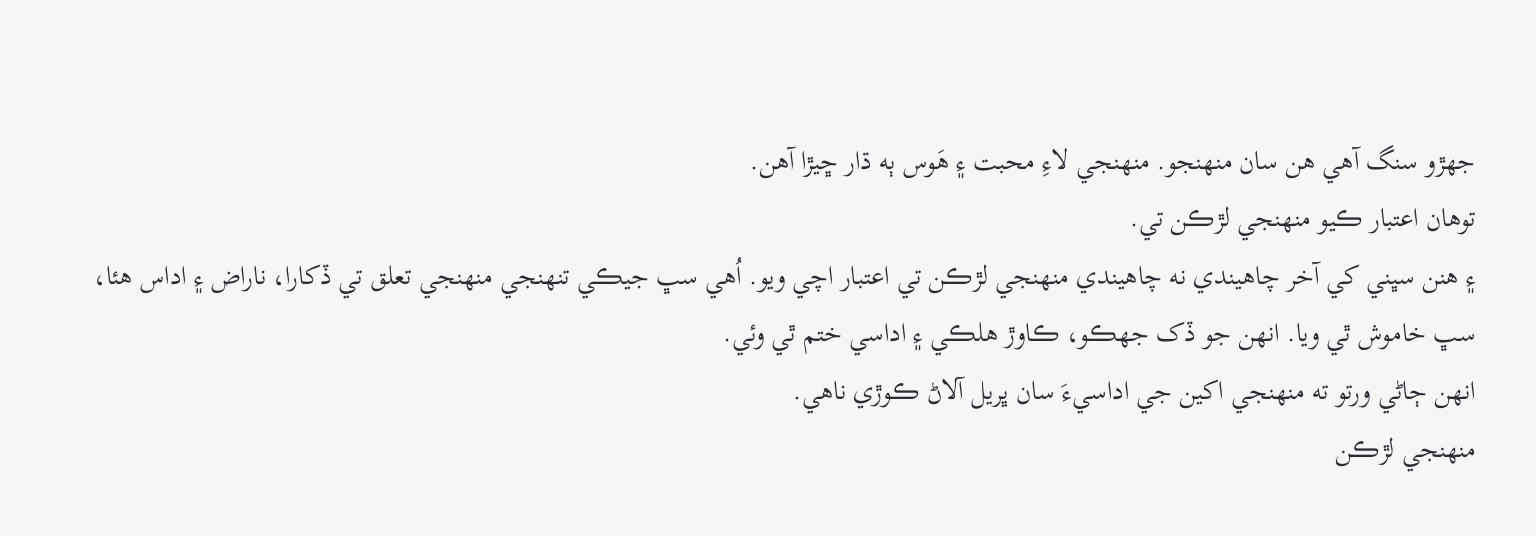جهڙو سنگ آهي هن سان منهنجو. منهنجي لاءِ محبت ۽ هَوس ٻه ڌار ڇيڙا آهن.
توهان اعتبار ڪيو منهنجي لڙڪن تي.
۽ هنن سڀني کي آخر چاهيندي نه چاهيندي منهنجي لڙڪن تي اعتبار اچي ويو. اُهي سڀ جيڪي تنهنجي منهنجي تعلق تي ڏکارا، ناراض ۽ اداس هئا، سڀ خاموش ٿي ويا. انهن جو ڏک جھڪو، ڪاوڙ هلڪي ۽ اداسي ختم ٿي وئي.
انهن ڄاڻي ورتو ته منهنجي اکين جي اداسيءَ سان ڀريل آلاڻ ڪوڙي ناهي.
منهنجي لڙڪن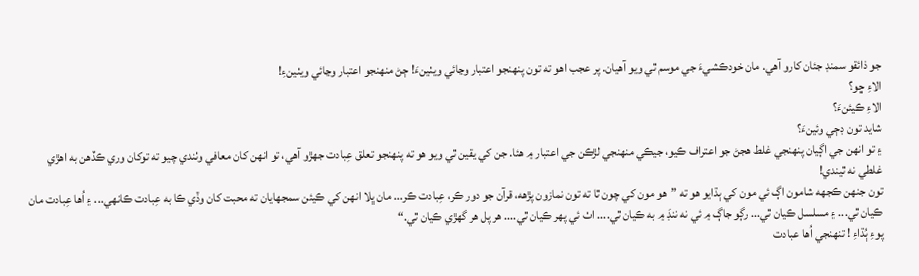جو ذائقو سمنڊ جئان کارو آهي. مان خودڪشيءَ جي موسم ٿي ويو آهيان. پر عجب اهو ته تون پنهنجو اعتبار وڃائي ويٺينءَ! ڄڻ منهنجو اعتبار وڃائي ويٺينءِ!
الاءِ ڇو؟
الاءِ ڪيئنءَ؟
شايد تون ڊڄي وئينءَ؟
۽ تو انهن جي اڳيان پنهنجي غلط هجڻ جو اعتراف ڪيو، جيڪي منهنجي لڙڪن جي اعتبار ۾ هئا. جن کي يقين ٿي ويو هو ته پنهنجو تعلق عِبادت جهڙو آهي، تو انهن کان معافي وٺندي چيو ته توکان وري ڪڏهن به اهڙي غلطي نه ٿيندي!
تون جنهن ڪجهه شامون اڳ ئي مون کي ٻڌايو هو ته ”هو مون کي چون ٿا ته تون نمازون پڙهه، قرآن جو دور ڪر، عِبادت ڪر... مان ڀلا انهن کي ڪيئن سمجھايان ته محبت کان وڏي ڪا به عِبادت ڪانهي... ۽ اُها عِبادت مان ڪيان ٿي... ۽ مسلسل ڪيان ٿي... رڳو جاڳ ۾ ئي نه ننڊَ ۾ به ڪيان ٿي.... اٺ ئي پهر ڪيان ٿي.... هر پل هر گهڙي ڪيان ٿي.“
پوءِ ٻُڌاءِ ! تنهنجي اُها عبادت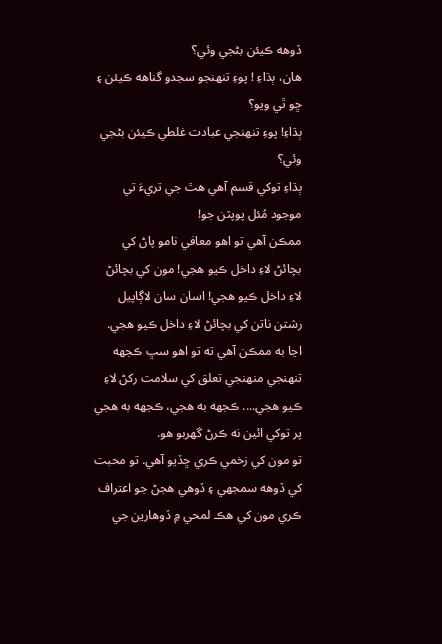ڏوهه ڪيئن بڻجي وئي؟
هان، ٻڌاءِ ! پوءِ تنهنجو سجدو گناهه ڪيئن ۽ ڇو ٿي ويو؟
ٻڌاءِ! پوءِ تنهنجي عبادت غلطي ڪيئن بڻجي وئي؟
ٻڌاءِ توکي قسم آهي هٿ جي تريءَ تي موجود مُئل پوپٽن جو!
ممڪن آهي تو اهو معافي نامو پاڻ کي بچائڻ لاءِ داخل ڪيو هجي! مون کي بچائڻ لاءِ داخل ڪيو هجي! اسان سان لاڳاپيل رشتن ناتن کي بچائڻ لاءِ داخل ڪيو هجي. اڃا به ممڪن آهي ته تو اهو سڀ ڪجهه تنهنجي منهنجي تعلق کي سلامت رکڻ لاءِ ڪيو هجي.... ڪجهه به هجي، ڪجهه به هجي پر توکي ائين نه ڪرڻ گهربو هو.
تو مون کي زخمي ڪري ڇڏيو آهي. تو محبت کي ڏوهه سمجھي ۽ ڏوهي هجڻ جو اعتراف ڪري مون کي هڪ لمحي ۾ ڏوهارين جي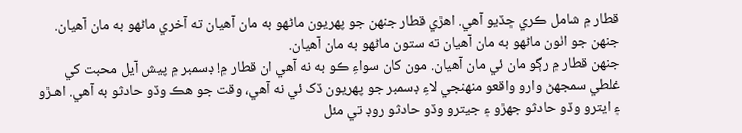قطار ۾ شامل ڪري ڇڏيو آهي. اهڙي قطار جنهن جو پهريون ماڻهو به مان آهيان ته آخري ماڻهو به مان آهيان. جنهن جو اٺون ماڻهو به مان آهيان ته ستون ماڻهو به مان آهيان.
جنهن قطار ۾ رڳو مان ئي مان آهيان. مون کان سواءِ ڪو به نه آهي ان قطار ۾! ڊسمبر ۾ پيش آيل محبت کي غلطي سمجھڻ وارو واقعو منهنجي لاءِ ڊسمبر جو پهريون ڏک ئي نه آهي، وقت جو هڪ وڏو حادثو به آهي. اهـڙو ۽ ايترو وڏو حادثو جهڙو ۽ جيترو وڏو حادثو روڊ تي مئل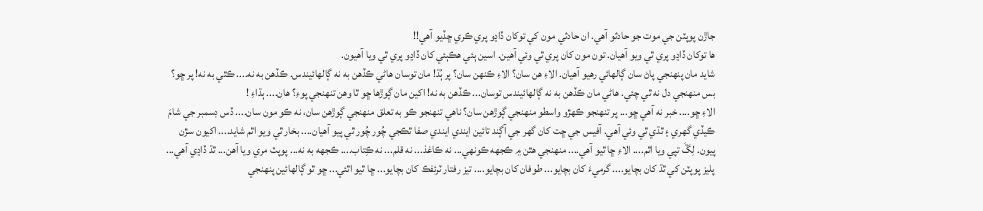جاڙن پوپٽن جي موت جو حادثو آهي. ان حادثي مون کي توکان ڏاڍو پري ڪري ڇڏيو آهي!!
ها توکان ڏاڍو پري ٿي ويو آهيان. تون مون کان پري ٿي وئي آهين. اسين ٻئي هڪٻئي کان ڏاڍو پري ٿي ويا آهيون.
شايد مان پنهنجي پاڻ سان ڳالهائي رهيو آهيان. الاءِ هن سان؟ الاءِ ڪنهن سان؟ پر ٻُڌ! مان توسان هاڻي ڪڏهن به نه ڳالهائيندس. ڪڏهن به نه.... ڪٿي به نه! پر ڇو؟
بس منهنجي دل نه ٿي چئي. هاڻي مان ڪڏهن به نه ڳالهائيندس توسان... ڪڏهن به نه! اکين مان ڳوڙها ڇو ٿا وهن تنهنجي پوءِ؟ هان.... ٻڌاءِ !
الاءِ ڇو.... خبر نه آهي ڇو... پر تنهنجو ڪهڙو واسطو منهنجي ڳوڙهن سان؟ ناهي تنهنجو ڪو به تعلق منهنجي ڳوڙهن سان، نه ڪو مون سان.... ڏس ڊسمبر جي شامَ ڪيڏي گهري ۽ ٿڌي ٿي وئي آهي. آفيس جي ڇت کان گهر جي آڳند تائين ايندي ايندي صفا ٿڪجي چُور چُور ٿي پيو آهيان.... بخار ٿي ويو اٿم شايد.... اکيون سڙن پيون. لِڱَ تپي ويا اٿم.... الاءِ ڇا ٿيو آهي.... منهنجي هٿن ۾ ڪجهه ڪونهي... نه ڪاغذ... نه قلم... نه ڪِتاب.... ڪجهه به نه... پوپٽ مري ويا آهن... ٿڌ ڏاڍي آهي... پليز پوپٽن کي ٿڌ کان بچايو.... گرميءَ کان بچايو... طوفان کان بچايو.... تيز رفتار ٽرئفڪ کان بچايو... ڇا ٿيو اٿئي... ڇو ٿو ڳالهائين پنهنجي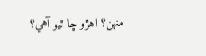منهن؟ اهڙو ڇا ٿيو آهي؟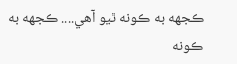ڪجهه به ڪونه ٿيو آهي.... ڪجهه به ڪونه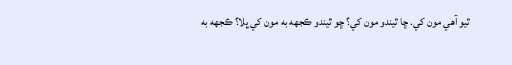ٿيو آهي مون کي. ڇا ٿيندو مون کي؟ ڇو ٿيندو ڪجهه به مون کي ڀلا؟ ڪجهه به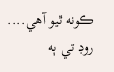ڪونه ٿيو آهي.... روڊ تي ٻه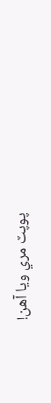پوپٽ مري ويا آهن!